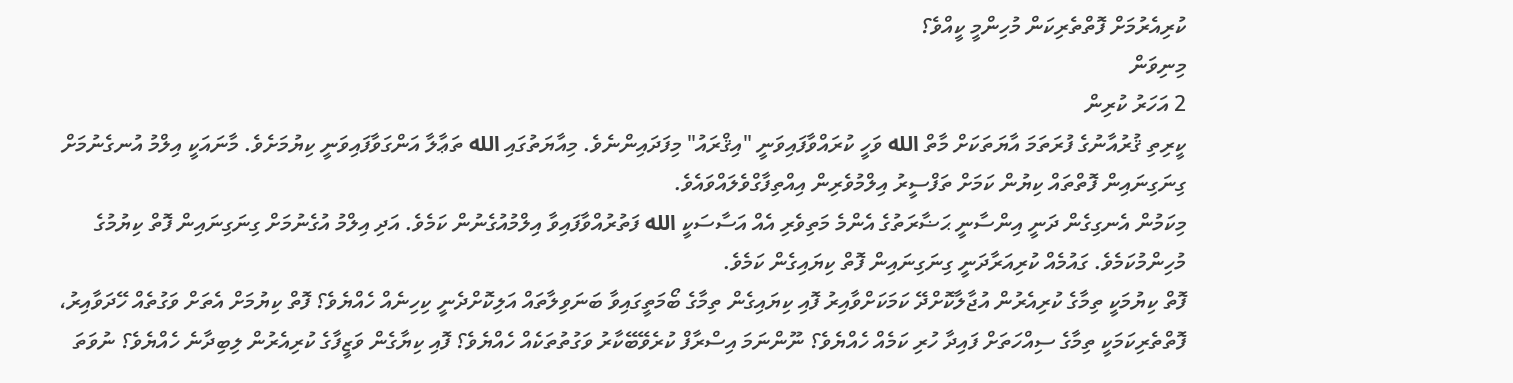ކުރިއެރުމަށް ފޮތްތެރިކަން މުހިންމީ ކީއްވެ؟
މިނިވަން
2 އަހަރު ކުރިން
ކީރިތި ޤުރުއާނުގެ ފުރަތަމަ އާޔަތަކަށް މާތް الله ވަހީ ކުރައްވާފައިވަނީ "އިޤްރައު" މިފަދައިންނެވެ. މިއާޔަތުގައި الله ތަޢާލާ އަންގަވާފައިވަނީ ކިޔުމަށެވެ. މާނައަކީ އިލްމު އުނގެނުމަށް ގިނަގިނައިން ފޮތްތައް ކިޔުން ކަމަށް ތަފްސީރު އިލްމުވެރިން އިއްތިފާގްވެލައްވައެވެ.
މިކަމުން އެނގިގެން ދަނީ އިންސާނީ ޙަޟާރަތުގެ އެންމެ މަތިވެރި އެއް އަސާސަކީ الله ފަތުރުއްވާފައިވާ އިލްމުއުގެނުން ކަމެވެ. އަދި އިލްމު އުގެނުމަށް ގިނަގިނައިން ފޮތް ކިޔުމުގެ މުހިންމުކަމެވެ. ގައުމެއް ކުރިއަރާދަނީ ގިނަގިނައިން ފޮތް ކިޔައިގެން ކަމެވެ.
ފޮތް ކިޔުމަކީ ތިމާގެ ކުރިއެރުން އުޖާލާކޮށްދޭ ކަމަކަށްވާއިރު ފޮއި ކިޔައިގެން ތިމާގެ ބޯމަތީގައިވާ ބަނަވިލާތައް އަލިކޮށްދެނީ ކިހިނެއް ހެއްޔެވެ؟ ފޮތް ކިޔުމަށް އެތަށް ވަގުތެއް ހޭދަވާއިރު، ފޮތްތެރިކަމަކީ ތިމާގެ ސިއްހަތަށް ފައިދާ ހުރި ކަމެއް ހެއްޔެވެ؟ ނޫންނަމަ އިސްރާފް ކުރެވޭބޭކާރު ވަގުތުތަކެއް ހެއްޔެވެ؟ ފޮއި ކިޔާގެން ވަޒީފާގެ ކުރިއެރުން ލިބިދާނެ ހެއްޔެވެ؟ ނުވަތަ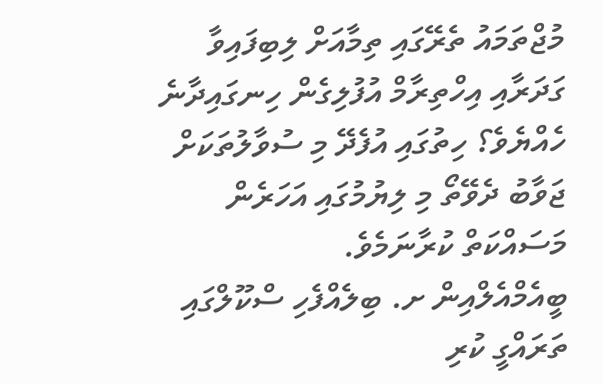މުޖްތަމައު ތެރޭގައި ތިމާއަށް ލިބިފައިވާ ގަދަރާއި އިހްތިރާމް އުފުލިގެން ހިނގައިދާނެ ހެއްޔެވެ؟ ހިތުގައި އުފެދޭ މި ސުވާލުތަކަށް ޖަވާބު ދެވޭތޯ މި ލިޔުމުގައި އަހަރެން މަސައްކަތް ކުރާނަމެވެ.
ބީއެމްއެލްއިން ށ. ބިލެއްފެހި ސްކޫލްގައި ތަރައްގީ ކުރި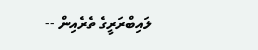ލައިބްރަރީގެ ތެރެއިން --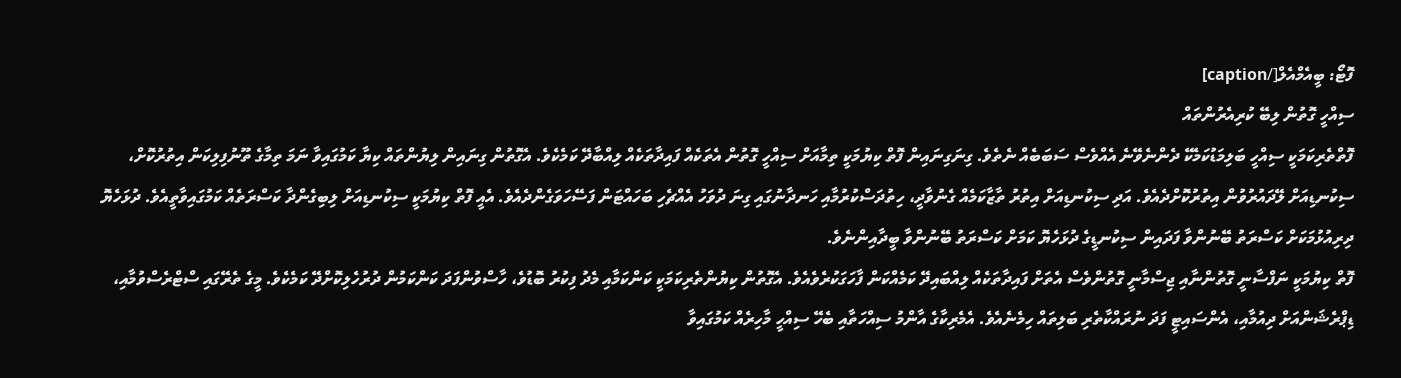ފޮޓޯ: ބީއެމްއެލް[/caption]
ސިއްހީ ގޮތުން ލިބޭ ކުރިއެރުންތައް
ފޮތްތެރިކަމަކީ ސިއްހީ ބަލިމަޑުކަމެކޭ ދެންނެވޭނެ އެއްވެސް ސަބަބެއް ނެތެވެ. ގިނަގިނައިން ފޮތް ކިޔުމަކީ ތިމާއަށް ސިއްހީ ގޮތުން އެތަކެއް ފައިދާތަކެއް ލިއްބާދޭ ކަމެކެވެ. އެގޮތުން ގިނައިން ލިޔުންތައް ކިޔާ ކަމުގައިވާ ނަމަ ތިމާގެ ތޫނުފިލިކަން އިތުރުކޮށް، ސިކުނޑިއަށް ލޭދައުރުވުން އިތުރުކޮށްދެއެވެ. އަދި ސިކުނޑިއަށް އިތުރު ތާޒާކަމެއް ގެނުވާދީ، ހިތުދަސްކުރުމާއި ހަނދާނުގައި ގިނަ ދުވަހު އެއްޗެހި ބަހައްޓަން ފަސޭހަވަގެންދެއެވެ. އެއީ ފޮތް ކިޔުމަކީ ސިކުނޑިއަށް ލިބިގެންދާ ކަސްރަތެއް ކަމުގައިވާތީއެވެ. ދުޅަހެޔޮ ދިރިއުޅުމަކަށް ކަސްރަތު ބޭނުންވާ ފަދައިން ސިކުނޑީގެ ދުޅަހެޔޮ ކަމަށް ކަސްރަތު ބޭނުންވާ ބީދާއިންނެވެ.
ފޮތް ކިޔުމަކީ ނަފްސާނީ ގޮތުންނާއި ޖިސްމާނީ ގޮތުންވެސް އެތަށް ފައިދާތަކެއް ލިއްބައިދޭ ކަމެއްކަން ފާހަގަކުރެވެއެވެ. އެގޮތުން ކިޔުންތެރިކަމަކީ ކަންކަމާއި މެދު ފިކުރު ބޮޑުވެ، ހާސްވުންފަދަ ކަންކަމުން ދުރުހެލިކޮށްދޭ ކަމެކެވެ. މީގެ ތެރޭގައި ސްޓްރެސްވުމާއި، ޑިޕްރެޝަންއަށް ދިއުމާއި، އެންސައިޓީ ފަދަ ނުރައްކާތެރި ބަލިތައް ހިމެނެއެވެ. އެމެރިކާގެ އާންމު ސިއްހަތާއި ބެހޭ ސިއްހީ މާހިރެއް ކަމުގައިވާ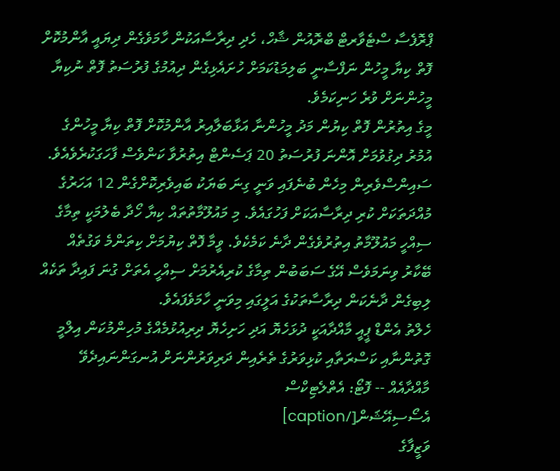ޕްރޮފެސާ ސްޓެވާރޓް ބްރޮއުން ޝާހް، ހެދި ދިރާސާއަކުން ހާމަވެގެން ދިޔައީ އާންމުކޮށް ފޮތް ކިޔާ މީހުން ނަފްސާނީ ބަލިމަޑުކަމަށް ހުށައެޅިގެން ދިއުމުގެ ފުރުސަތު ފޮތް ނުކިޔާ މީހުންނަށް ވުރެ ހަނިކަމެވެ.
މީގެ އިތުރުން ފޮތް ކިޔުން މަދު މީހުންނާ އަޅާބަލާއިރު އާންމުކޮށް ފޮތް ކިޔާ މީހުންގެ އުމުރު ދިގުވުމަށް އޮންނަ ފުރުސަތު 20 ޕަސެންޓް އިތުރުވާ ކަންވެސް ފާހަގަކުރެވެއެވެ. ސައިންސްވެރިން މިހެން ބުނެފައި ވަނީ ގިނަ ބަޔަކު ބައިވެރިކޮށްގެން 12 އަހަރުގެ މުއްދަތަކަށް ކުރި ދިރާސާއަކަށް ފަހުގައެވެ. މި މައުލޫމާތުތައް ކިޔާ ހޯދާ ބެލުމަކީ ތިމާގެ ސިއްހީ މައުލޫމާތު އިތުރުވެގެން ދާނެ ކަމެކެވެ. ވީމާ ފޮތް ކިޔުމަށް ކިތަންމެ ވަގުތެއް ބޭކާރު ވިނަމަވެސް އޭގެ ސަބަބުން ތިމާގެ ކުރިއެރުމަށް ސިއްހީ އެތަށް ގުނަ ފައިދާ ތަކެއް ލިބިގެން ދާނެކަން ދިރާސާތަކުގެ އަލީގައި މިވަނީ ހާމަވެފައެވެ.
ހެލްތު އެންޑް ޕީއީ މާއްދާއަކީ ދުޅަހެޔޮ އަދި ހަށިހެޔޮ ދިރިއުޅުމެއްގެ މުހިންމުކަން އިލްމީ ގޮތުންނާއި ކަސްރަތާއި ކުޅިވަރުގެ ތެރެއިން ދަރިވަރުންނަށް އުނގަންނައިދެވޭ މާއްދާއެއް -- ފޮޓޯ: އެތްލެޓިކްސް
އެސޯސިއޭޝަން[/caption]
ވަޒީފާގެ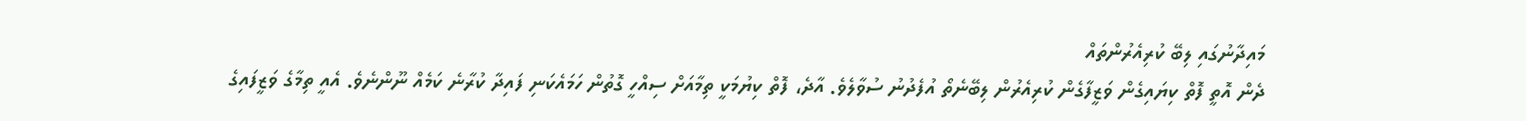މައިދާނުގައި ލިބޭ ކުރިއެރުންތައް
ދެން އޮތީ ފޮތް ކިޔައިގެން ވަޒީފާގެން ކުރިއެރުން ލިބޭނެތޯ އުފެދުނު ސުވާލެވެ. އާދެ، ފޮތް ކިޔުމަކީ ތިމާއަށް ސިއްހީ ގޮތުން ހަމައެކަނި ފައިދާ ކުރާނެ ކަމެއް ނޫންނެވެ. އެއީ ތިމާގެ ވަޒީފައިގެ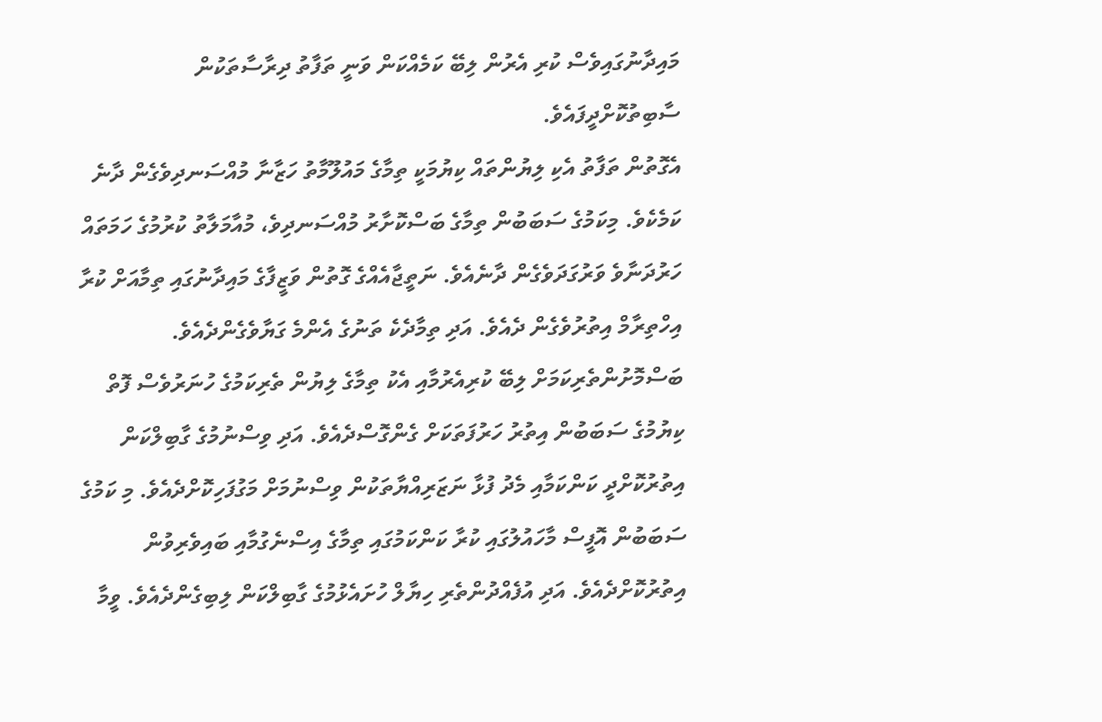މައިދާނުގައިވެސް ކުރި އެރުން ލިބޭ ކަމެއްކަން ވަނީ ތަފާތު ދިރާސާތަކުން ސާބިތުކޮށްދީފައެވެ.
އެގޮތުން ތަފާތު އެކި ލިޔުންތައް ކިޔުމަކީ ތިމާގެ މައުލޫމާތު ހަޒާނާ މުއްސަނދިވެގެން ދާނެ ކަމެކެވެ. މިކަމުގެ ސަބަބުން ތިމާގެ ބަސްކޮށާރު މުއްސަނދިވެ، މުއާމަލާތު ކުރުމުގެ ހަމަތައް ހަރުދަނާވެ ވަރުގަދަވެގެން ދާނެއެވެ. ނަތީޖާއެއްގެ ގޮތުން ވަޒީފާގެ މައިދާނުގައި ތިމާއަށް ކުރާ އިހްތިރާމް އިތުރުވެގެން ދެއެވެ. އަދި ތިމާދެކެ ތަނުގެ އެންމެ ގަޔާވެގެންދެއެވެ. ބަސްމޮށުންތެރިކަމަށް ލިބޭ ކުރިއެރުމާއި އެކު ތިމާގެ ލިޔުން ތެރިކަމުގެ ހުނަރުވެސް ފޮތް ކިޔުމުގެ ސަބަބުން އިތުރު ހަރުފަތަކަށް ގެންގޮސްދެއެވެ. އަދި ވިސްނުމުގެ ގާބިލްކަން އިތުރުކޮށްދީ ކަންކަމާއި މެދު ފުޅާ ނަޒަރިއްޔާތަކުން ވިސްނުމަށް މަގުފަހިކޮށްދެއެވެ. މި ކަމުގެ ސަބަބުން އޮފީސް މާހައުލުގައި ކުރާ ކަންކަމުގައި ތިމާގެ އިސްނެގުމާއި ބައިވެރިވުން އިތުރުކޮށްދެއެވެ. އަދި އުފެއްދުންތެރި ހިޔާލް ހުށައެޅުމުގެ ގާބިލްކަން ލިބިގެންދެއެވެ. ވީމާ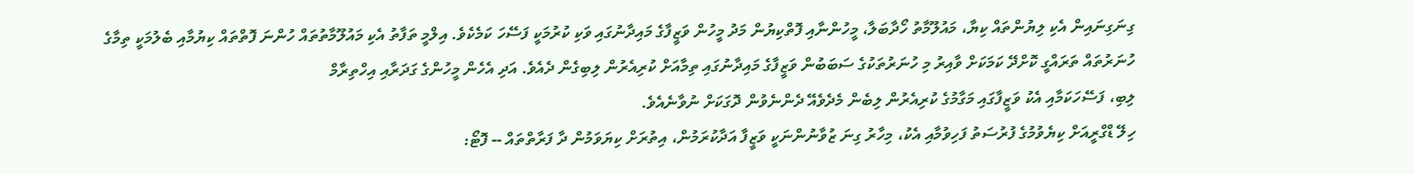ގިނަގިނައިން އެކި ލިޔުންތައް ކިޔާ، މައުލޫމާތު ހޯދާބަލާ، މީހުންނާއި ފޮތްކިޔުން މަދު މީހުން ވަޒީފާގެ މައިދާނުގައި ވަކި ކުރުމަކީ ފަސޭހަ ކަމެކެވެ. އިލްމީ ތަފާތު އެކި މައުލޫމާތުތައް ހުންނަ ފޮތްތައް ކިޔުމާއި ބެލުމަކީ ތިމާގެ ހުނަރުތައް ތަރައްގީ ކޮށްދޭ ކަމަކަށް ވާއިރު މި ހުނަރުތަކުގެ ސަބަބުން ވަޒީފާގެ މައިދާނުގައި ތިމާއަށް ކުރިއެރުން ލިބިގެން ދެއެވެ. އަދި އެހެން މީހުންގެ ގަދަރާއި އިހްތިރާމް
ލިބި، ފަސޭހަކަމާއި އެކު ވަޒީފާގައި މަގާމުގެ ކުރިއެރުން ލިބެން މެދެވެއޭ ދެންނެވުން ދޮގަކަށް ނުވާނެއެވެ.
ހިލޭ ޑްގްރީއަށް ކިޔެވުމުގެ ފުރުސަތު ފަހިވުމާއި އެކު، މިހާރު ގިނަ ޒުވާނުންނަކީ ވަޒީފާ އަދާކުރަމުން، އިތުރަށް ކިޔަވަމުން ދާ ފަރާތްތައް -- ފޮޓޯ: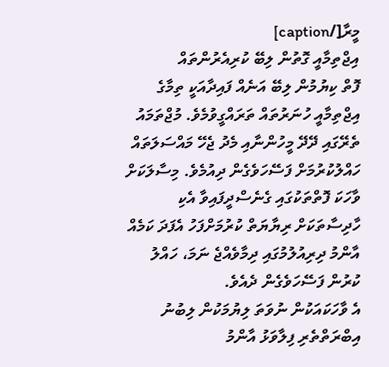މީރާ[/caption]
އިޖްތިމާއީ ގޮތުން ލިބޭ ކުރިއެރުންތައް
ފޮތް ކިޔުމުން ލިބޭ އަނެއް ފައިދާއަކީ ތިމާގެ އިޖްތިމާއީ ހުނަރުތައް ތަރައްގީވުމެވެ. މުޖްތަމައު ތެރޭގައި ދޭދޭ މީހުންނާއި މެދު ޖެހޭ މައްސަލަތައް ހައްލުކުރުމަށް ފަސޭހަވެގެން ދިއުމެވެ. މިސާލަކަށް ވާހަކަ ފޮތްތަކުގައި ގެނެސްދީފައިވާ އެކި ހާދިސާތަކަށް ރިޔާޔަތް ކުރުމަށްފަހު އެފަދަ ކަމެއް އާންމު ދިރިއުލުމުގައި ދިމާވެއްޖެ ނަމަ، ހައްލު ކުރުން ފަސޭހަވެގެން ދެއެވެ.
އެ ވާހަކައަކުން ނުވަތަ ލިޔުމަކުން ލިބުނު އިބްރަތްތެރި ފިލާވަޅު އާންމު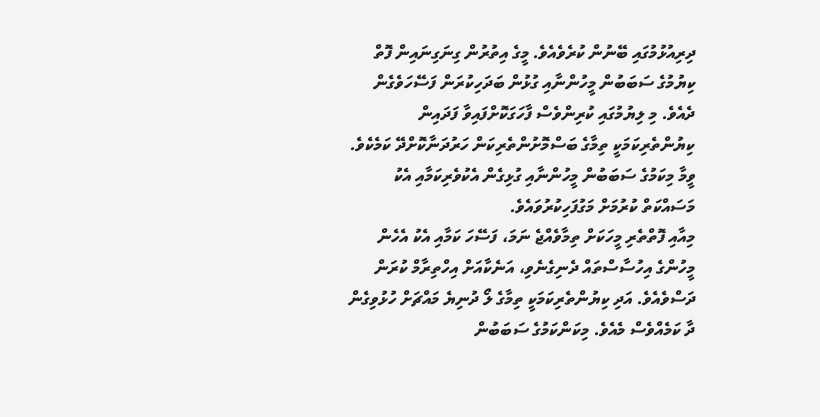ދިރިއުޅުމުގައި ބޭނުން ކުރެވެއެވެ. މީގެ އިތުރުން ގިނަގިނައިން ފޮތް ކިޔުމުގެ ސަބަބުން މީހުންނާއި ގުޅުން ބަދަހިކުރަން ފަސޭހަވެގެން ދެއެވެ. މި ލިޔުމުގައި ކުރިންވެސް ފާހަގަކޮށްފައިވާ ފަދައިން ކިޔުންތެރިކަމަކީ ތިމާގެ ބަސްމޮށުންތެރިކަން ހަރުދަނާކޮށްދޭ ކަމެކެވެ. ވީމާ މިކަމުގެ ސަބަބުން މީހުންނާއި ގުޅިގެން އެކުވެރިކަމާއި އެކު މަސައްކަތް ކުރުމަށް މަގުފަހިކުރުވައެވެ.
މިއާއި ފޮތްތެރި މީހަކަށް ތިމާވެއްޖެ ނަމަ، ފަސޭހަ ކަމާއި އެކު އެހެން މީހުންގެ އިހުސާސްތައް ދެނިގެނެވި، އަނެކާއަށް އިހްތިރާމް ކުރަން ދަސްވެއެވެ. އަދި ކިޔުންތެރިކަމަކީ ތިމާގެ ލޯ ދުނިޔެ މައްޗަށް ހުޅުވިގެން ދާ ކަމެއްވެސް މެއެވެ. މިކަންކަމުގެ ސަބަބުން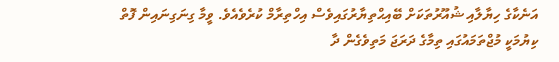އަނެކާގެ ހިޔާލާއި ޝުއޫރުތަކަށް ބޭއިޙްތިޔާރުގައިވެސް އިހްތިރާމް ކުރެވެއެވެ. ވީމާ ގިނަގިނައިން ފޮތް ކިޔުމަކީ މުޖްތަމައުގައި ތިމާގެ ދަރަޖަ މަތިވެގެން ދާ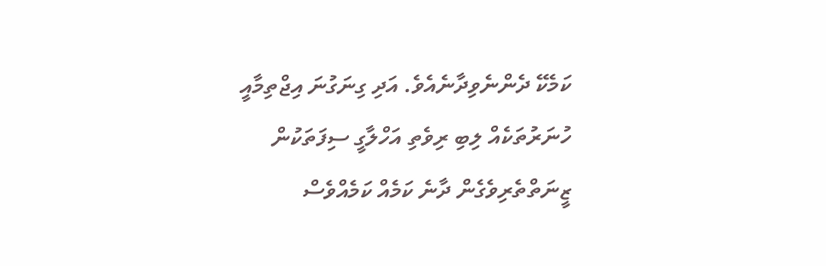ކަމެކޭ ދެންނެވިދާނެއެވެ. އަދި ގިނަގުނަ އިޖްތިމާއީ ހުނަރުތަކެއް ލިބި ރިވެތި އަހްލާގީ ސިފަތަކުން ޒީނަތްތެރިވެގެން ދާނެ ކަމެއް ކަމެއްވެސް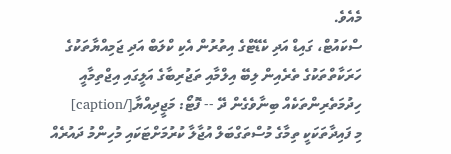މެއެވެ.
ސްކައުޓް، ގައިޑް އަދި ކެޑޭޓްގެ އިތުރުން އެކި ކްލަބް އަދި ޖަމިއްޔާތަކުގެ ހަރަކާތްތަކުގެ ތެރެއިން ލިބޭ އިލްމާއި ތަޖުރިބާގެ އަލީގައި އިޖްތިމާއީ ހިދުމަތެރިންތަކެއް ބިނާވެގެން ދޭ -- ފޮޓޯ: މަޖީދިއްޔާ[/caption]
މި ފައިދާތަކަކީ ތިމާގެ މުސްތަގްބަލް އުޖާލާ ކުރުމަށްޓަކައި މުހިންމު ދައުރެއް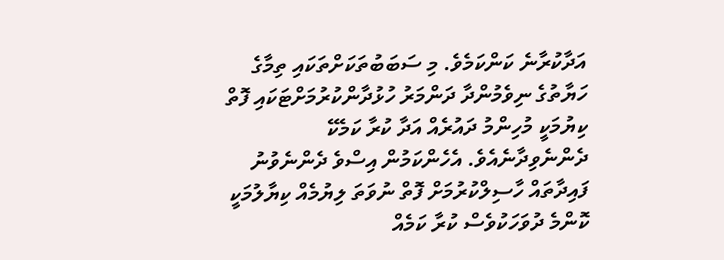އަދާކުރާނެ ކަންކަމެވެ. މި ސަބަބުތަކަށްތަކައި ތިމާގެ ހަޔާތުގެ ނިވެމުންދާ ދަންމަރު ހުޅުދާންކުރުމަށްޓަކައި ފޮތް ކިޔުމަކީ މުހިންމު ދައުރެއް އަދާ ކުރާ ކަމެކޭ ދެންނެވިދާނެއެވެ. އެހެންކަމުން އިސްވެ ދެންނެވުނު ފައިދާތައް ހާސިލްކުރުމަށް ފޮތް ނުވަތަ ލިޔުމެއް ކިޔާލުމަކީ ކޮންމެ ދުވަހަކުވެސް ކުރާ ކަމެއް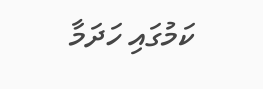ކަމުގައި ހަދަމާ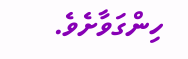ހިންގަވާށެވެ.